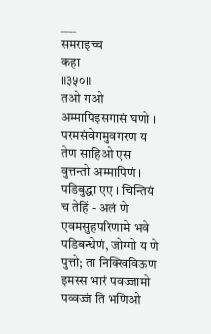___
समराइच्च
कहा
॥३५०॥
तओ गओ अम्मापिइसगासं घणो । परमसंवेगमुवगरण य तेण साहिओ एस वुत्तन्तो अम्मापिणं । पडिबुद्धा एए । चिन्तियं च तेहिं - अलं णे एवमसुहपरिणामे भवे पडिबन्धेणं, जोग्गो य णे पुत्तो; ता निक्खिविऊण इमस्स भारं पवज्जामो पव्वज्जं ति भणिओ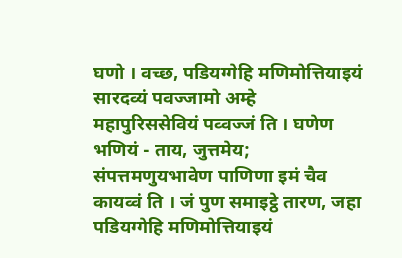घणो । वच्छ, पडियग्गेहि मणिमोत्तियाइयं सारदव्यं पवज्जामो अम्हे महापुरिससेवियं पव्वज्जं ति । घणेण भणियं - ताय, जुत्तमेय; संपत्तमणुयभावेण पाणिणा इमं चैव कायव्वं ति । जं पुण समाइट्ठे तारण, जहा पडियग्गेहि मणिमोत्तियाइयं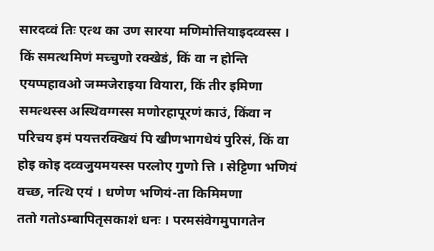सारदव्वं तिः एत्थ का उण सारया मणिमोत्तियाइदव्वस्स । किं समत्थमिणं मच्चुणो रक्खेडं, किं वा न होन्ति एयप्पहावओ जम्मजेराइया वियारा, किं तीर इमिणा समत्थस्स अस्थिवग्गस्स मणोरहापूरणं काउं, किंवा न परिचय इमं पयत्तरक्खियं पि खीणभागधेयं पुरिसं, किं वा होइ कोइ दव्वजुयमयस्स परलोए गुणो त्ति । सेट्टिणा भणियं वच्छ, नत्थि एयं । धणेण भणियं-ता किमिमणा
ततो गतोऽम्बापितृसकाशं धनः । परमसंवेगमुपागतेन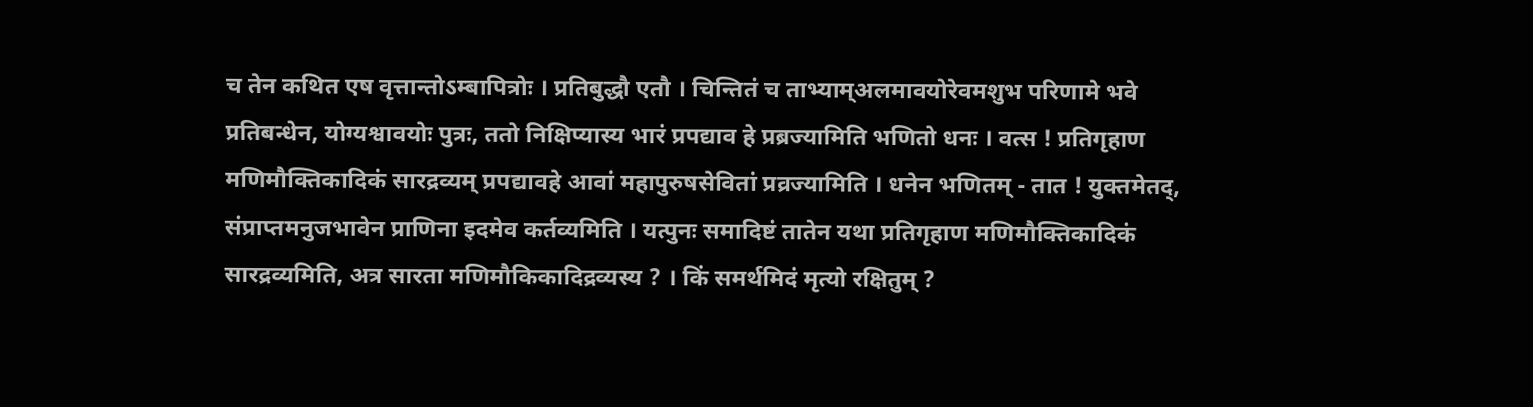च तेन कथित एष वृत्तान्तोऽम्बापित्रोः । प्रतिबुद्धौ एतौ । चिन्तितं च ताभ्याम्अलमावयोरेवमशुभ परिणामे भवे प्रतिबन्धेन, योग्यश्वावयोः पुत्रः, ततो निक्षिप्यास्य भारं प्रपद्याव हे प्रब्रज्यामिति भणितो धनः । वत्स ! प्रतिगृहाण मणिमौक्तिकादिकं सारद्रव्यम् प्रपद्यावहे आवां महापुरुषसेवितां प्रव्रज्यामिति । धनेन भणितम् - तात ! युक्तमेतद्, संप्राप्तमनुजभावेन प्राणिना इदमेव कर्तव्यमिति । यत्पुनः समादिष्टं तातेन यथा प्रतिगृहाण मणिमौक्तिकादिकं सारद्रव्यमिति, अत्र सारता मणिमौकिकादिद्रव्यस्य ? । किं समर्थमिदं मृत्यो रक्षितुम् ?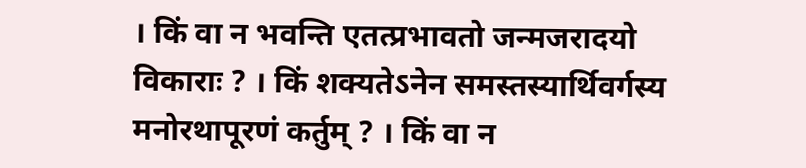। किं वा न भवन्ति एतत्प्रभावतो जन्मजरादयो विकाराः ? । किं शक्यतेऽनेन समस्तस्यार्थिवर्गस्य मनोरथापूरणं कर्तुम् ? । किं वा न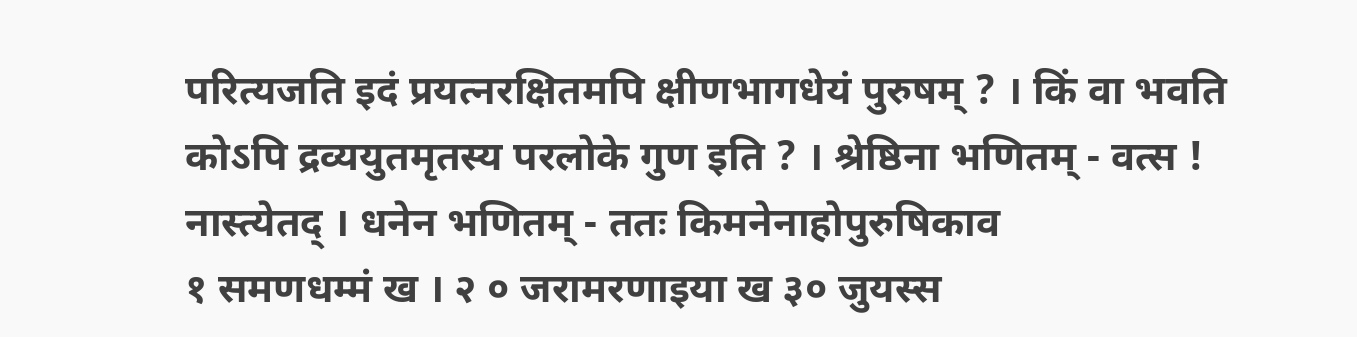परित्यजति इदं प्रयत्नरक्षितमपि क्षीणभागधेयं पुरुषम् ? । किं वा भवति कोऽपि द्रव्ययुतमृतस्य परलोके गुण इति ? । श्रेष्ठिना भणितम् - वत्स ! नास्त्येतद् । धनेन भणितम् - ततः किमनेनाहोपुरुषिकाव
१ समणधम्मं ख । २ ० जरामरणाइया ख ३० जुयस्स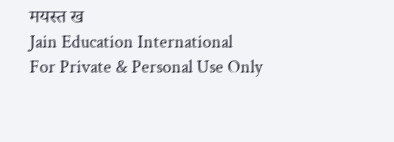मयस्त ख
Jain Education International
For Private & Personal Use Only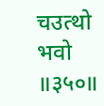चउत्थो भवो
॥३५०॥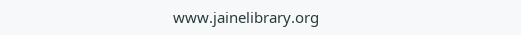www.jainelibrary.org